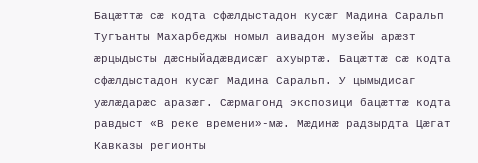Бацæттæ сæ кодта сфæлдыстадон кусæг Мадина Саральп
Тугъанты Махарбеджы номыл аивадон музейы арæзт æрцыдысты дæсныйадæвдисæг ахуыртæ. Бацæттæ сæ кодта сфæлдыстадон кусæг Мадина Саральп. У цымыдисаг уæлæдарæс аразæг. Сæрмагонд экспозици бацæттæ кодта равдыст «В реке времени»-мæ. Мæдинæ радзырдта Цæгат Кавказы регионты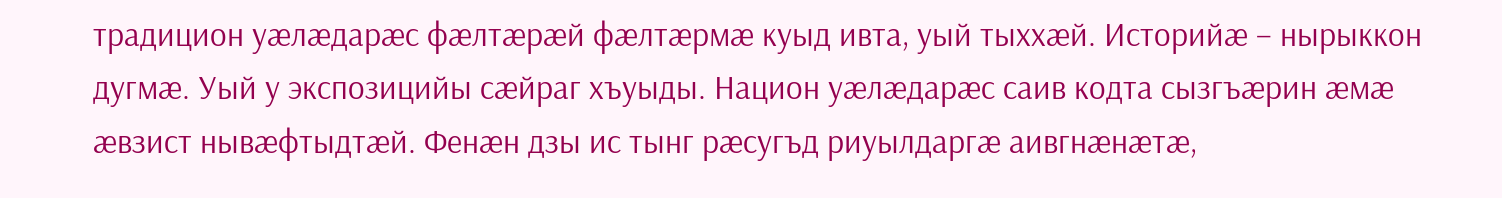традицион уæлæдарæс фæлтæрæй фæлтæрмæ куыд ивта, уый тыххæй. Историйæ – нырыккон дугмæ. Уый у экспозицийы сæйраг хъуыды. Национ уæлæдарæс саив кодта сызгъæрин æмæ æвзист нывæфтыдтæй. Фенæн дзы ис тынг рæсугъд риуылдаргæ аивгнæнæтæ,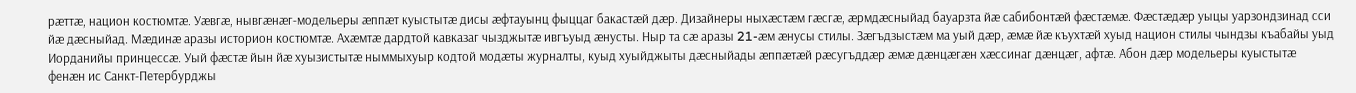рæттæ, национ костюмтæ. Уæвгæ, нывгæнæг-модельеры æппæт куыстытæ дисы æфтауынц фыццаг бакастæй дæр. Дизайнеры ныхæстæм гæсгæ, æрмдæсныйад бауарзта йæ сабибонтæй фæстæмæ. Фæстæдæр уыцы уарзондзинад сси йæ дæсныйад. Мæдинæ аразы историон костюмтæ. Ахæмтæ дардтой кавказаг чызджытæ ивгъуыд æнусты. Ныр та сæ аразы 21-æм æнусы стилы. Зæгъдзыстæм ма уый дæр, æмæ йæ къухтæй хуыд национ стилы чындзы къабайы уыд Иорданийы принцессæ. Уый фæстæ йын йæ хуызистытæ ныммыхуыр кодтой модæты журналты, куыд хуыйджыты дæсныйады æппæтæй рæсугъддæр æмæ дæнцæгæн хæссинаг дæнцæг, афтæ. Абон дæр модельеры куыстытæ фенæн ис Санкт-Петербурджы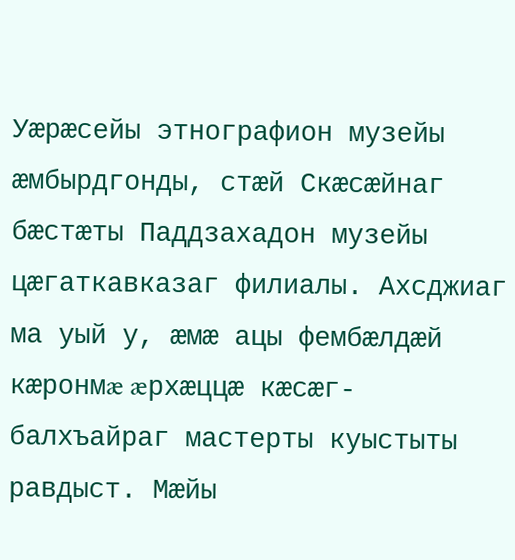Уæрæсейы этнографион музейы æмбырдгонды, стæй Скæсæйнаг бæстæты Паддзахадон музейы цæгаткавказаг филиалы. Ахсджиаг ма уый у, æмæ ацы фембæлдæй кæронмæ æрхæццæ кæсæг-балхъайраг мастерты куыстыты равдыст. Мæйы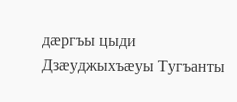дæргъы цыди Дзæуджыхъæуы Тугъанты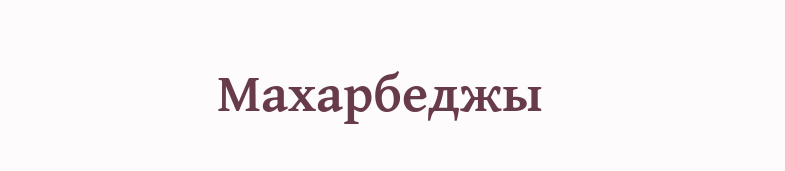Махарбеджы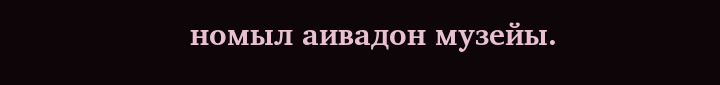номыл аивадон музейы.